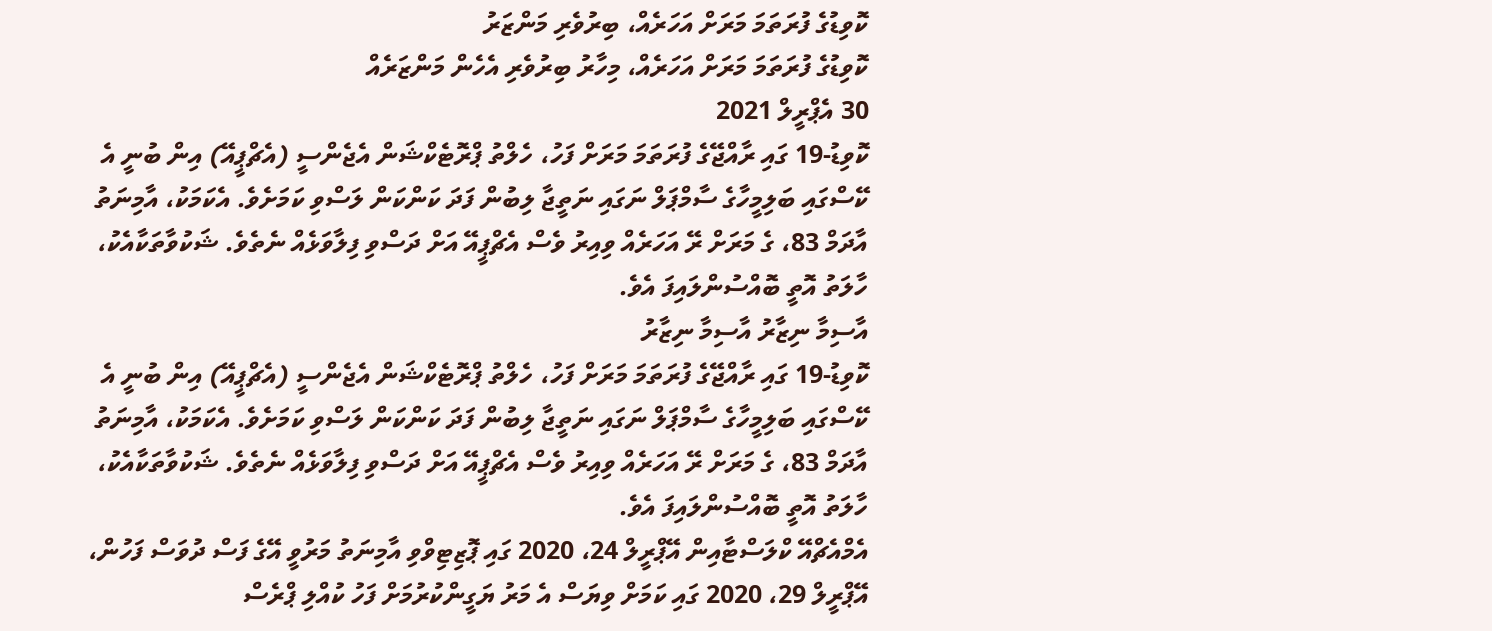ކޮވިޑުގެ ފުރަތަމަ މަރަށް އަހަރެއް، ބިރުވެރި މަންޒަރު
ކޮވިޑުގެ ފުރަތަމަ މަރަށް އަހަރެއް، މިހާރު ބިރުވެރި އެހެން މަންޒަރެއް
30 އެޕްރީލް 2021
ކޮވިޑު-19 ގައި ރާއްޖޭގެ ފުރަތަމަ މަރަށް ފަހު، ހެލްތު ޕްރޮޓެކްޝަން އެޖެންސީ (އެޗްޕީއޭ) އިން ބުނީ އެ ކޭސްގައި ބަލިމީހާގެ ސާމްޕަލް ނަގައި ނަތީޖާ ލިބުން ފަދަ ކަންކަން ލަސްވި ކަމަށެވެ. އެކަމަކު، އާމިނަތު އާދަމް 83، ގެ މަރަށް ރޭ އަހަރެއް ވިއިރު ވެސް އެޗްޕީއޭ އަށް ދަސްވި ފިލާވަޅެއް ނެތެވެ. ޝަކުވާތަކާއެކު، ހާލަތު އޮތީ ބޮއްސުންލައިފަ އެވެ.
އާސިމާ ނިޒާރު އާސިމާ ނިޒާރު
ކޮވިޑު-19 ގައި ރާއްޖޭގެ ފުރަތަމަ މަރަށް ފަހު، ހެލްތު ޕްރޮޓެކްޝަން އެޖެންސީ (އެޗްޕީއޭ) އިން ބުނީ އެ ކޭސްގައި ބަލިމީހާގެ ސާމްޕަލް ނަގައި ނަތީޖާ ލިބުން ފަދަ ކަންކަން ލަސްވި ކަމަށެވެ. އެކަމަކު، އާމިނަތު އާދަމް 83، ގެ މަރަށް ރޭ އަހަރެއް ވިއިރު ވެސް އެޗްޕީއޭ އަށް ދަސްވި ފިލާވަޅެއް ނެތެވެ. ޝަކުވާތަކާއެކު، ހާލަތު އޮތީ ބޮއްސުންލައިފަ އެވެ.
އެމްއެޗްއޭ ކްލަސްޓާއިން އޭޕްރީލް 24، 2020 ގައި ޕޮޒިޓިވްވި އާމިނަތު މަރުވީ އޭގެ ފަސް ދުވަސް ފަހުން، އޭޕްރީލް 29، 2020 ގައި ކަމަށް ވިޔަސް އެ މަރު ޔަގީންކުރުމަށް ފަހު ކުއްލި ޕްރެސް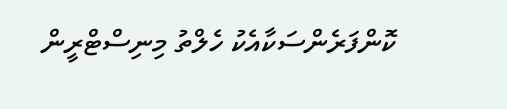ކޮންފަރެންސަކާއެކު ހެލްތު މިނިސްޓްރީން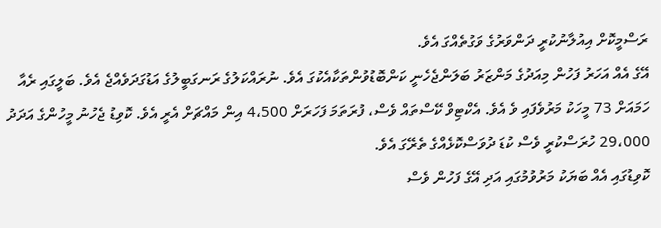ރަސްމީކޮށް އިއުލާނުކުރީ ދަންވަރުގެ ވަގުތެއްގަ އެވެ.
އޭގެ އެއް އަހަރު ފަހުން މިއަދުގެ މަންޒަރު ބަލަންޖެހެނީ ކަންބޮޑުވުންތަކާއެކުގަ އެވެ. ނުރައްކަލުގެ ރަނގަބީލުގެ އަޑުގަދަވެއްޖެ އެވެ. ބަލީގައި ރެއާ ހަމައަށް 73 މީހަކު މަރުވެފައި ވެ އެވެ. އެކްޓިވް ކޭސްތައް ވެސް، ފުރަތަމަ ފަހަރަށް 4،500 އިން މައްޗަށް އެރީ އެވެ. ކޮވިޑު ޖެހުނު މީހުންގެ އަދަދު 29،000 ހުރަސްކުރީ ވެސް ކުޑަ ދުވަސްކޮޅެއްގެ ތެރޭގަ އެވެ.
ކޮވިޑުގައި އެއް ބަޔަކު މަރުވުމުގައި އަދި އޭގެ ފަހުން ވެސް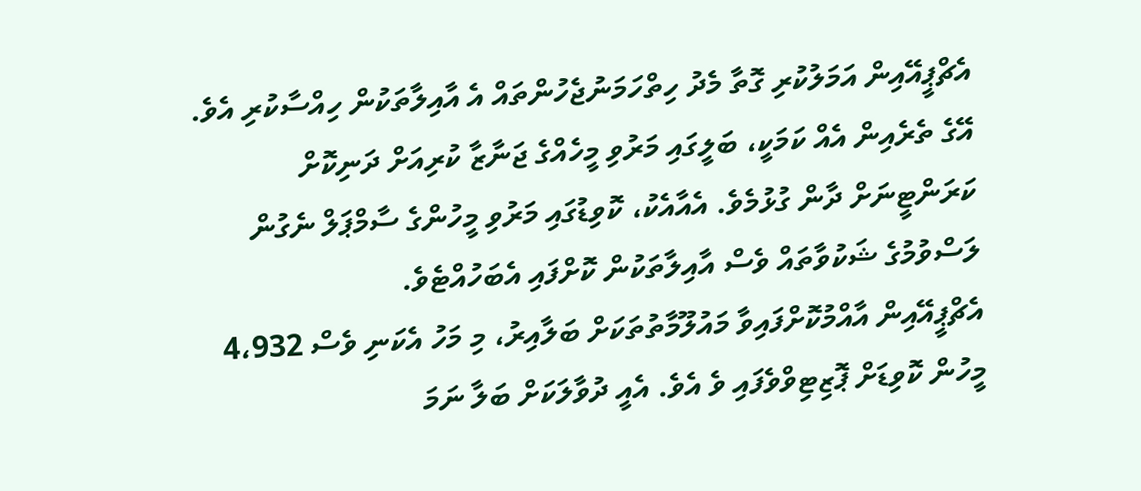އެޗްޕީއޭއިން އަމަލުކުރި ގޮތާ މެދު ހިތްހަމަނުޖެހުންތައް އެ އާއިލާތަކުން ހިއްސާކުރި އެވެ. އޭގެ ތެރެއިން އެއް ކަމަކީ، ބަލީގައި މަރުވި މީހެއްގެ ޖަނާޒާ ކުރިއަށް ދަނިކޮށް ކަރަންޓީނަށް ދާން ގުޅުމެވެ. އެއާއެކު، ކޮވިޑުގައި މަރުވި މީހުންގެ ސާމްޕަލް ނެގުން ލަސްވުމުގެ ޝަކުވާތައް ވެސް އާއިލާތަކުން ކޮށްފައި އެބަހުއްޓެވެ.
އެޗްޕީއޭއިން އާއްމުކޮށްފައިވާ މައުލޫމާތުތަކަށް ބަލާއިރު، މި މަހު އެކަނި ވެސް 4،932 މީހުން ކޮވިޑަށް ޕޮޒިޓިވްވެފައި ވެ އެވެ. އެއީ ދުވާލަކަށް ބަލާ ނަމަ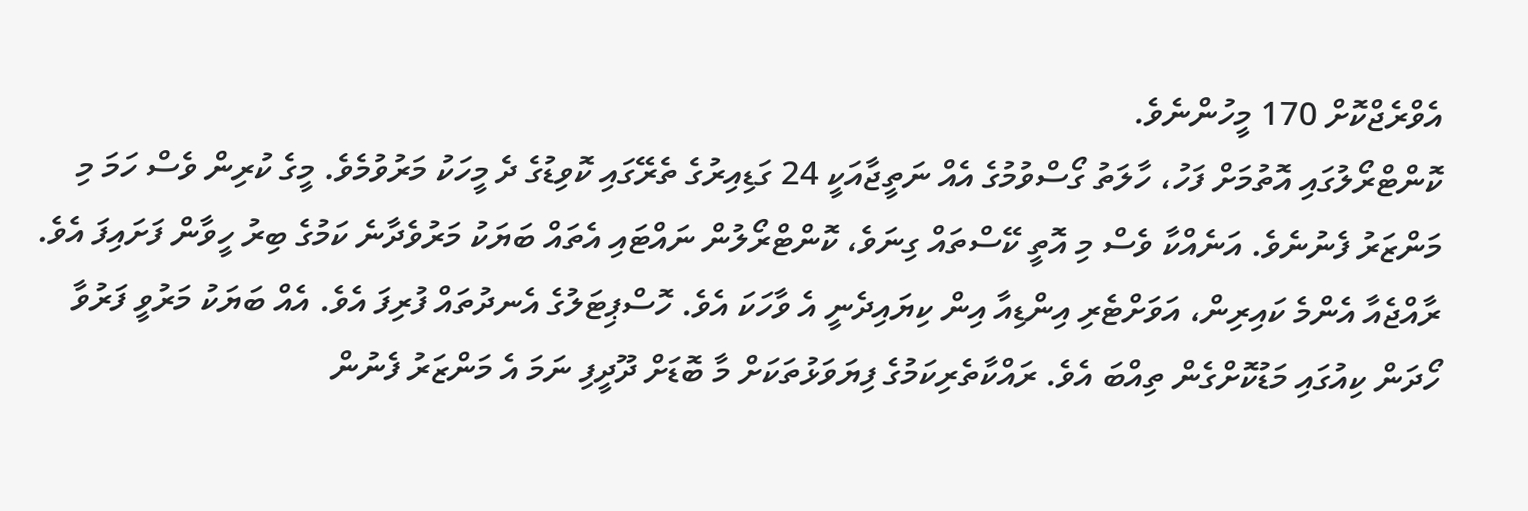އެވްރެޖްކޮށް 170 މީހުންނެވެ.
ކޮންޓްރޯލުގައި އޮތުމަށް ފަހު، ހާލަތު ގޯސްވުމުގެ އެއް ނަތީޖާއަކީ 24 ގަޑިއިރުގެ ތެރޭގައި ކޮވިޑުގެ ދެ މީހަކު މަރުވުމެވެ. މީގެ ކުރިން ވެސް ހަމަ މި މަންޒަރު ފެނުނެވެ. އަނެއްކާ ވެސް މި އޮތީ ކޭސްތައް ގިނަވެ، ކޮންޓްރޯލުން ނައްޓައި އެތައް ބަޔަކު މަރުވެދާނެ ކަމުގެ ބިރު ހީވާން ފަށައިފަ އެވެ.
ރާއްޖެއާ އެންމެ ކައިރިން، އަވަށްޓެރި އިންޑިއާ އިން ކިޔައިދެނީ އެ ވާހަކަ އެވެ. ހޮސްޕިޓަލުގެ އެނދުތައް ފުރިފަ އެވެ. އެއް ބަޔަކު މަރުވީ ފަރުވާ ހޯދަން ކިއުގައި މަޑުކޮށްގެން ތިއްބަ އެވެ. ރައްކާތެރިކަމުގެ ފިޔަވަޅުތަކަށް މާ ބޮޑަށް ދޫދީފި ނަމަ އެ މަންޒަރު ފެނުން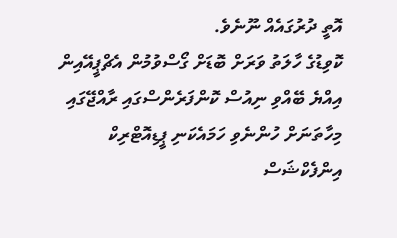އޮތީ ދުރުގައެއް ނޫނެވެ.
ކޮވިޑުގެ ހާލަތު ވަރަށް ބޮޑަށް ގޯސްވުމުން އެޗްޕީއޭއިން އިއްޔެ ބޭއްވި ނިއުސް ކޮންފަރެންސްގައި ރާއްޖޭގައި މިހާތަނަށް ހުންނެވި ހަމައެކަނި ޕީޑިއޮޓްރިކް އިންފެކްޝަސް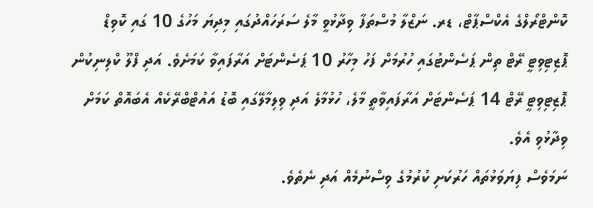ކޮންޓްރޯލްގެ އެކްސްޕާޓް، ޑރ. ނަޒްލާ މުސްތަފާ ވިދާޅުވީ މާލެ ސަރަހައްދުގައި މިދިޔަ މަހުގެ 10 ގައި ކޮވިޑް ޕޮޒިޓިވިޓީ ރޭޓް ތިން ޕަސެންޓުގައި ހުރުމަށް ފަހު މިހާރު 10 ޕަސެންޓަށް އަރާފައިވާ ކަމަށެވެ. އަދި ފްލޫ ކްލިނިކުން ޕޮޒިޓިވިޓީ ރޭޓް 14 ޕަސެންޓަށް އަރާފައިވާތީ މާލެ، ހުޅުމާލެ އަދި ވިލިމާލޭގައި ބޮޑު އައުޓްބްރޭކެއް އެބައޮތް ކަމަށް ވިދާޅުވި އެވެ.
ނަމަވެސް ފިޔަވަޅުތައް ހަރުކަށި ކުރުމުގެ ވިސްނުމެއް އަދި ނެތެވެ.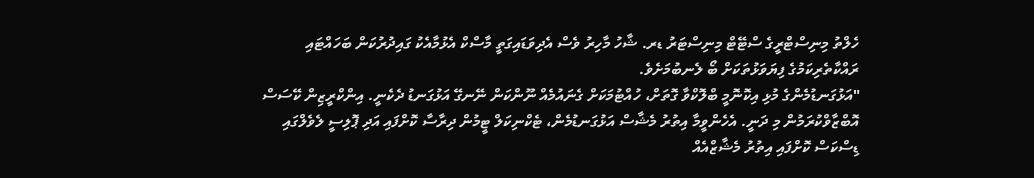ހެލްތު މިނިސްޓްރީގެ ސްޓޭޓް މިނިސްޓަރު ޑރ. ޝާހު މާހިރު ވެސް އެދިވަޑައިގަތީ މާސްކް އެޅުމާއެކު ގައިދުރުކަން ބަހައްޓައި ރައްކާތެރިކަމުގެ ފިޔަވަޅުތަކަށް ބޯ ލެނބުމަށެވެ.
"އަޅުގަނޑުމެންގެ މުޅި އިކޮނޮމީ ބްލޮކްވާ ގޮތަށް، ހުއްޓުމަކަށް ގެނައުމެއް ނޫންކަން ނޭނގޭ އަޅުގަނޑު ދެކެނީ. އިންކްރީޒިން ކޭސަސް އޮބްޒާވްކުރަމުން މި ދަނީ. އެހެންވީމާ އިތުރު މެޝާސް އަޅުގަނޑުމެން، ޓެކްނިކަލް ޓީމުން ދިރާސާ ކޮށްފައި އަދި ޕޮލިސީ ލެވެލްގައި ޑިސްކަސް ކޮށްފައި އިތުރު މެޝާޒްއެއް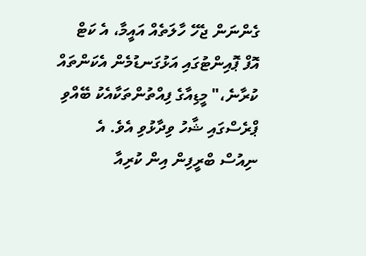ގެންނަން ޖެހޭ ހާލަތެއް އައީމާ، އެ ކަޓް އޮފް ޕޮއިންޓުގައި އަޅުގަނޑުމެން އެކަންތައް ކުރާނެ،" މީޑިއާގެ ފިއްތުންތަކާއެކު ބޭއްވި ޕްރެސްގައި ޝާހު ވިދާޅުވި އެވެ. އެ ނިއުސް ބްރީފިން އިން ކުރިއާ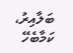ބަލާއިރު، ކަމާބެހޭ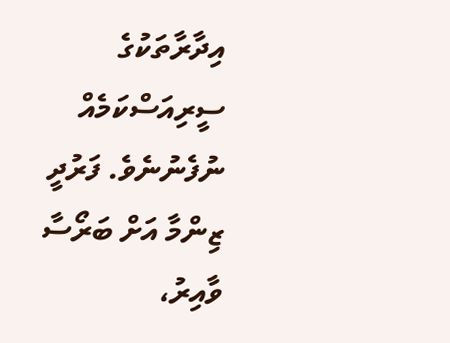އިދާރާތަކުގެ ސީރިއަސްކަމެއް ނުފެނުނެވެ. ފަރުދީ ޒިންމާ އަށް ބަރޯސާ ވާއިރު،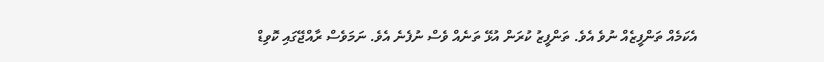އެކަމެއް ތަންފީޒެއް ނުވެ އެވެ. ތަންފީޒު ކުރަން އުޅޭ ތަނެއް ވެސް ނުފެނެ އެވެ. ނަމަވެސް ރާއްޖޭގައި ކޮވިޑް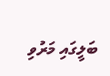ބަލީގައި މަރުވި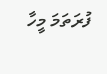ފުރަތަމަ މީހާ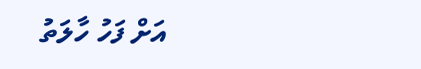އަށް ފަހު ހާލަތު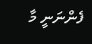ފެންނަނީ މާ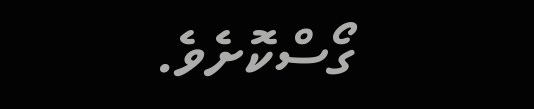ގޯސްކޮށެވެ.